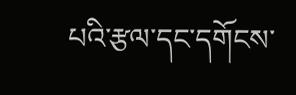པའི་རྩལ་དང་དགོངས་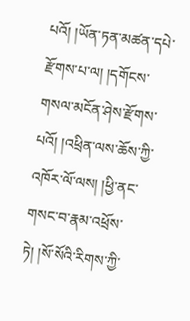པའོ། །ཡོན་ཏན་མཚན་དཔེ་རྫོགས་པ་ལ། །དགོངས་གསལ་མངོན་ཤེས་རྫོགས་པའོ། །འཕྲིན་ལས་ཆོས་ཀྱི་འཁོར་ལོ་ལས། །ཕྱི་ནང་གསང་བ་རྣམ་འཕྲོས་ཏེ། །སོ་སོའི་རིགས་ཀྱི་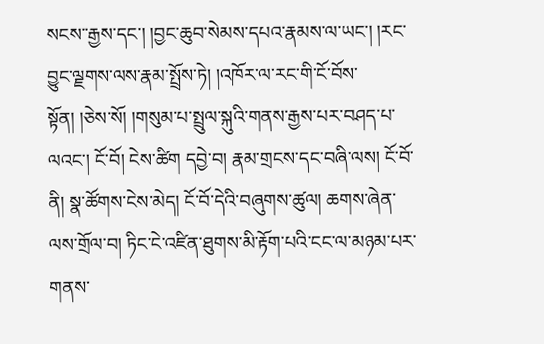སངས་་རྒྱས་དང་། །བྱང་ཆུབ་སེམས་དཔའ་རྣམས་ལ་ཡང་། །རང་བྱུང་ལྗགས་ལས་རྣམ་སྤྲོས་ཏེ། །འཁོར་ལ་རང་གི་ངོ་བོས་སྟོན། །ཅེས་སོ། །གསུམ་པ་སྤྲུལ་སྐུའི་གནས་རྒྱས་པར་བཤད་པ་ལའང་། ངོ་བོ། ངེས་ཚིག དབྱེ་བ། རྣམ་གྲངས་དང་བཞི་ལས། ངོ་བོ་ནི། སྣ་ཚོགས་ངེས་མེད། ངོ་བོ་དེའི་བཞུགས་ཚུལ། ཆགས་ཞེན་ལས་གྲོལ་བ། ཏིང་ངེ་འཛིན་ཐུགས་མི་རྟོག་པའི་ངང་ལ་མཉམ་པར་གནས་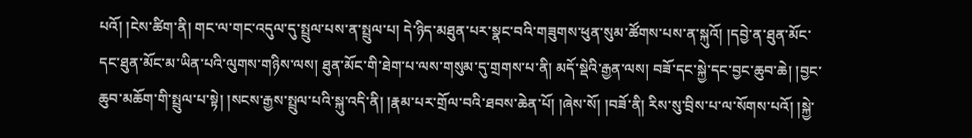པའོ། །ངེས་ཚིག་ནི། གང་ལ་གང་འདུལ་དུ་སྤྲུལ་པས་ན་སྤྲུལ་པ། དེ་ཉིད་མཐུན་པར་སྣང་བའི་གཟུགས་ཕུན་སུམ་ཚོགས་པས་ན་སྐུའོ། །དབྱེ་ན་ཐུན་མོང་དང་ཐུན་མོང་མ་ཡིན་པའི་ལུགས་གཉིས་ལས། ཐུན་མོང་གི་ཐེག་པ་ལས་གསུམ་དུ་གྲགས་པ་ནི། མདོ་སྡེའི་རྒྱན་ལས། བཟོ་དང་སྐྱེ་དང་བྱང་ཆུབ་ཆེ། །བྱང་ཆུབ་མཆོག་གི་སྤྲུལ་པ་སྟེ། །སངས་རྒྱས་སྤྲུལ་པའི་སྐུ་འདི་ནི། །རྣམ་པར་གྲོལ་བའི་ཐབས་ཆེན་པོ། །ཞེས་སོ། །བཟོ་ནི། རིས་སུ་བྲིས་པ་ལ་སོགས་པའོ། །སྐྱེ་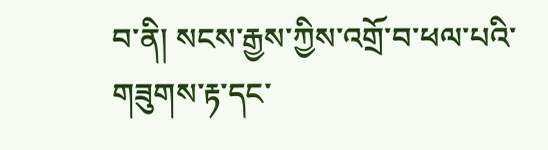བ་ནི། སངས་རྒྱས་ཀྱིས་འགྲོ་བ་ཕལ་པའི་གཟུགས་རྟ་དང་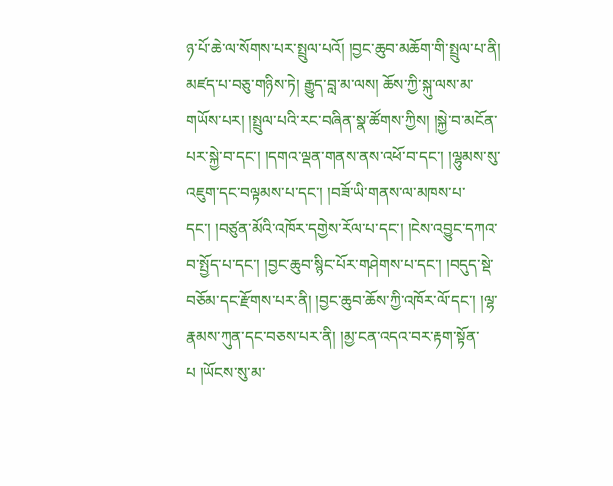ཉ་པོ་ཆེ་ལ་སོགས་པར་སྤྲུལ་པའོ། །བྱང་ཆུབ་མཆོག་གི་སྤྲུལ་པ་ནི། མཛད་པ་བཅུ་གཉིས་ཏེ། རྒྱུད་བླ་མ་ལས། ཆོས་ཀྱི་སྐུ་ལས་མ་གཡོས་པར། །སྤྲུལ་པའི་རང་བཞིན་སྣ་ཚོགས་ཀྱིས། །སྐྱེ་བ་མངོན་པར་སྐྱེ་བ་དང་། །དགའ་ལྡན་གནས་ནས་འཕོ་བ་དང་། །ལྷུམས་སུ་འཇུག་དང་བལྟམས་པ་དང་། །བཟོ་ཡི་གནས་ལ་མཁས་པ་དང་། །བཙུན་མོའི་འཁོར་དགྱེས་རོལ་པ་དང་། །ངེས་འབྱུང་དཀའ་བ་སྤྱོད་པ་དང་། །བྱང་ཆུབ་སྙིང་པོར་གཤེགས་པ་དང་། །བདུད་སྡེ་བཅོམ་དང་རྫོགས་པར་ནི། །བྱང་ཆུབ་ཆོས་ཀྱི་འཁོར་ལོ་དང་། །ལྷ་རྣམས་ཀུན་དང་བཅས་པར་ནི། །མྱ་ངན་འདའ་བར་རྟག་སྟོན་པ །ཡོངས་སུ་མ་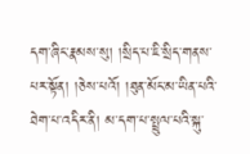དག་ཞིང་རྣམས་སུ། །སྲིད་པ་ཇི་སྲིད་གནས་པར་སྟོན། །ཅེས་པའོ། །ཐུན་མོང་མ་ཡིན་པའི་ཐེག་པ་འདིར་ནི། མ་དག་པ་སྤྲུལ་པའི་སྐུ་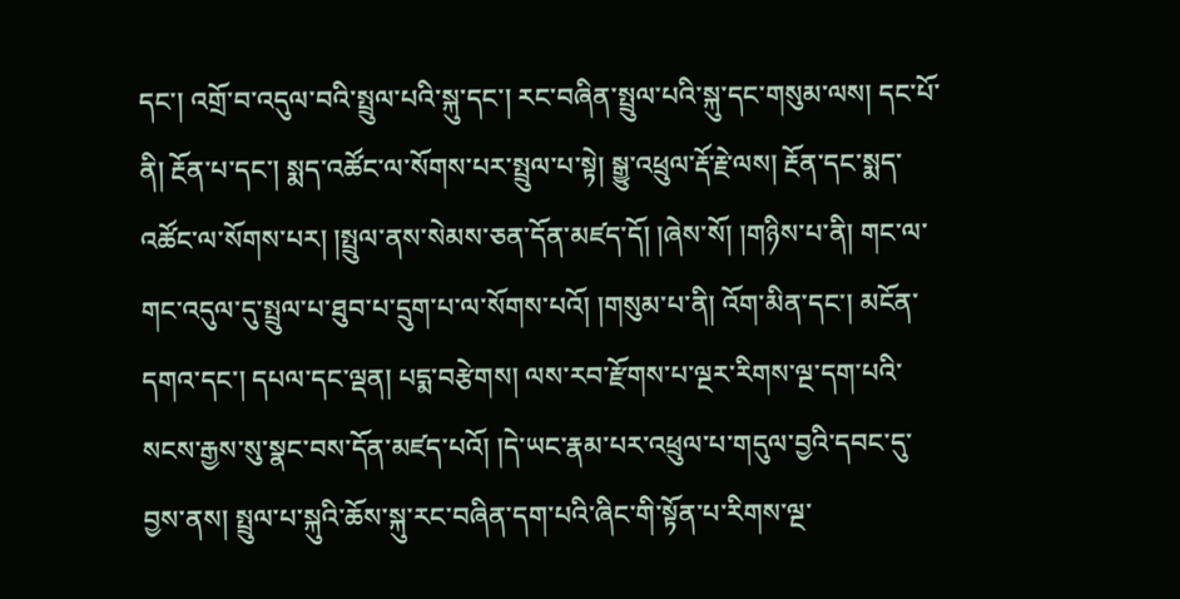དང་། འགྲོ་བ་འདུལ་བའི་སྤྲུལ་པའི་སྐུ་དང་། རང་བཞིན་སྤྲུལ་པའི་སྐུ་དང་གསུམ་ལས། དང་པོ་ནི། རྔོན་པ་དང་། སྨད་འཚོང་ལ་སོགས་པར་སྤྲུལ་པ་སྟེ། སྒྱུ་འཕྲུལ་རྡོ་རྗེ་ལས། རྔོན་དང་སྨད་འཚོང་ལ་སོགས་པར། །སྤྲུལ་ནས་སེམས་ཅན་དོན་མཛད་དོ། །ཞེས་སོ། །གཉིས་པ་ནི། གང་ལ་གང་འདུལ་དུ་སྤྲུལ་པ་ཐུབ་པ་དྲུག་པ་ལ་སོགས་པའོ། །གསུམ་པ་ནི། འོག་མིན་དང་། མངོན་དགའ་དང་། དཔལ་དང་ལྡན། པདྨ་བརྩེགས། ལས་རབ་རྫོགས་པ་ལྔར་རིགས་ལྔ་དག་པའི་སངས་རྒྱས་སུ་སྣང་བས་དོན་མཛད་པའོ། །དེ་ཡང་རྣམ་པར་འཕྲུལ་པ་གདུལ་བྱའི་དབང་དུ་བྱས་ནས། སྤྲུལ་པ་སྐུའི་ཆོས་སྐུ་རང་བཞིན་དག་པའི་ཞིང་གི་སྟོན་པ་རིགས་ལྔ་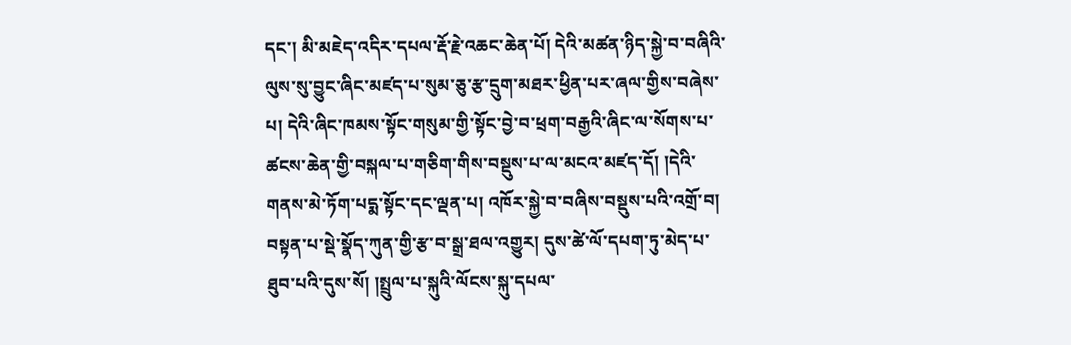དང་། མི་མཇེད་འདིར་དཔལ་རྡོ་རྗེ་འཆང་ཆེན་པོ། དེའི་མཚན་ཉིད་སྐྱེ་བ་བཞིའི་ལུས་སུ་བྱུང་ཞིང་མཛད་པ་སུམ་ཅུ་རྩ་དྲུག་མཐར་ཕྱིན་པར་ཞལ་གྱིས་བཞེས་པ། དེའི་ཞིང་ཁམས་སྟོང་གསུམ་གྱི་སྟོང་བྱེ་བ་ཕྲག་བརྒྱའི་ཞིང་ལ་སོགས་པ་ཚངས་ཆེན་གྱི་བསྐལ་པ་གཅིག་གིས་བསྡུས་པ་ལ་མངའ་མཛད་དོ། །དེའི་གནས་མེ་ཏོག་པདྨ་སྟོང་དང་ལྡན་པ། འཁོར་སྐྱེ་བ་བཞིས་བསྡུས་པའི་འགྲོ་བ། བསྟན་པ་སྡེ་སྣོད་ཀུན་གྱི་རྩ་བ་སྒྲ་ཐལ་འགྱུར། དུས་ཚེ་ལོ་དཔག་ཏུ་མེད་པ་ཐུབ་པའི་དུས་སོ། །སྤྲུལ་པ་སྐུའི་ལོངས་སྐུ་དཔལ་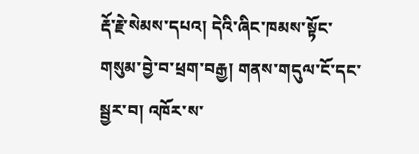རྡོ་རྗེ་སེམས་དཔའ། དེའི་ཞིང་ཁམས་སྟོང་གསུམ་བྱེ་བ་ཕྲག་བརྒྱ། གནས་གདུལ་ངོ་དང་སྦྱར་བ། འཁོར་ས་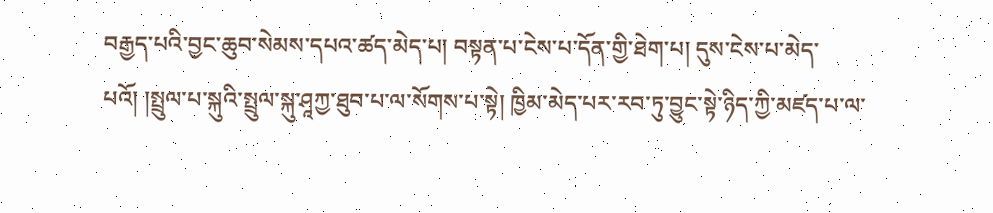བརྒྱད་པའི་བྱང་ཆུབ་སེམས་དཔའ་ཚད་མེད་པ། བསྟན་པ་ངེས་པ་དོན་གྱི་ཐེག་པ། དུས་ངེས་པ་མེད་པའོ། །སྤྲུལ་པ་སྐུའི་སྤྲུལ་སྐུ་ཤཱཀྱ་ཐུབ་པ་ལ་སོགས་པ་སྟེ། ཁྱིམ་མེད་པར་རབ་ཏུ་བྱུང་སྟེ་ཉིད་ཀྱི་མཛད་པ་ལ་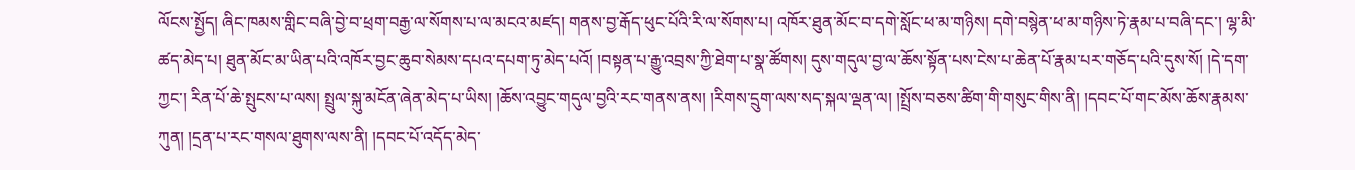ལོངས་སྤྱོད། ཞིང་ཁམས་གླིང་བཞི་བྱེ་བ་ཕྲག་བརྒྱ་ལ་སོགས་པ་ལ་མངའ་མཛད། གནས་བྱ་རྒོད་ཕུང་པོའི་རི་ལ་སོགས་པ། འཁོར་ཐུན་མོང་བ་དགེ་སློང་ཕ་མ་གཉིས། དགེ་བསྙེན་ཕ་མ་གཉིས་ཏེ་རྣམ་པ་བཞི་དང་། ལྷ་མི་ཚད་མེད་པ། ཐུན་མོང་མ་ཡིན་པའི་འཁོར་བྱང་ཆུབ་སེམས་དཔའ་དཔག་ཏུ་མེད་པའོ། །བསྟན་པ་རྒྱུ་འབྲས་ཀྱི་ཐེག་པ་སྣ་ཚོགས། དུས་གདུལ་བྱ་ལ་ཆོས་སྟོན་པས་ངེས་པ་ཆེན་པོ་རྣམ་པར་གཅོད་པའི་དུས་སོ། །དེ་དག་ཀྱང་། རིན་པོ་ཆེ་སྤུངས་པ་ལས། སྤྲུལ་སྐུ་མངོན་ཞེན་མེད་པ་ཡིས། །ཆོས་འབྱུང་གདུལ་བྱའི་རང་གནས་ནས། །རིགས་དྲུག་ལས་སད་སྐལ་ལྡན་ལ། །སྤྲོས་བཅས་ཚིག་གི་གསུང་གིས་ནི། །དབང་པོ་གང་མོས་ཆོས་རྣམས་ཀུན། །དྲན་པ་རང་གསལ་ཐུགས་ལས་ནི། །དབང་པོ་འདོད་མེད་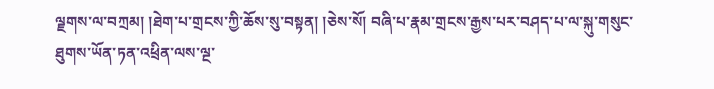ལྗགས་ལ་བཀྲམ། །ཐེག་པ་གྲངས་ཀྱི་ཆོས་སུ་བསྟན། །ཅེས་སོ། བཞི་པ་རྣམ་གྲངས་རྒྱས་པར་བཤད་པ་ལ་སྐུ་གསུང་ཐུགས་ཡོན་ཏན་འཕྲིན་ལས་ལྔ་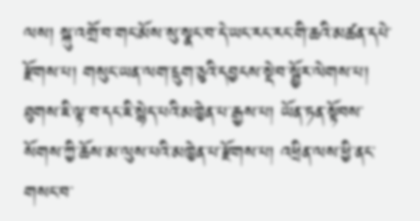ལས། སྐུ་འགྲོ་བ་གང་མོས་སུ་སྣང་བ་དེ་ཡང་རང་རང་གི་ཆའི་མཚན་དཔེ་རྫོགས་པ། གསུང་ཡན་ལག་དྲུག་ཅུའི་དབྱངས་སྡེབ་སྦྱོར་ལེགས་པ། ཐུགས་ཇི་ལྟ་བ་དང་ཇི་སྙེད་པའི་མཁྱེན་པ་རྒྱས་པ། ཡོན་ཏན་སྟོབས་སོགས་ཀྱི་ཆོས་མ་ལུས་པའི་མཁྱེན་པ་རྫོགས་པ། འཕྲིན་ལས་ཕྱི་ནང་གསང་བ་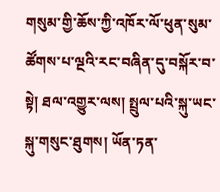གསུམ་གྱི་ཆོས་ཀྱི་འཁོར་ལོ་ཕུན་སུམ་ཚོགས་པ་ལྔའི་རང་བཞིན་དུ་བསྐོར་བ་སྟེ། ཐལ་འགྱུར་ལས། སྤྲུལ་པའི་སྐུ་ཡང་སྐུ་གསུང་ཐུགས། ཡོན་ཏན་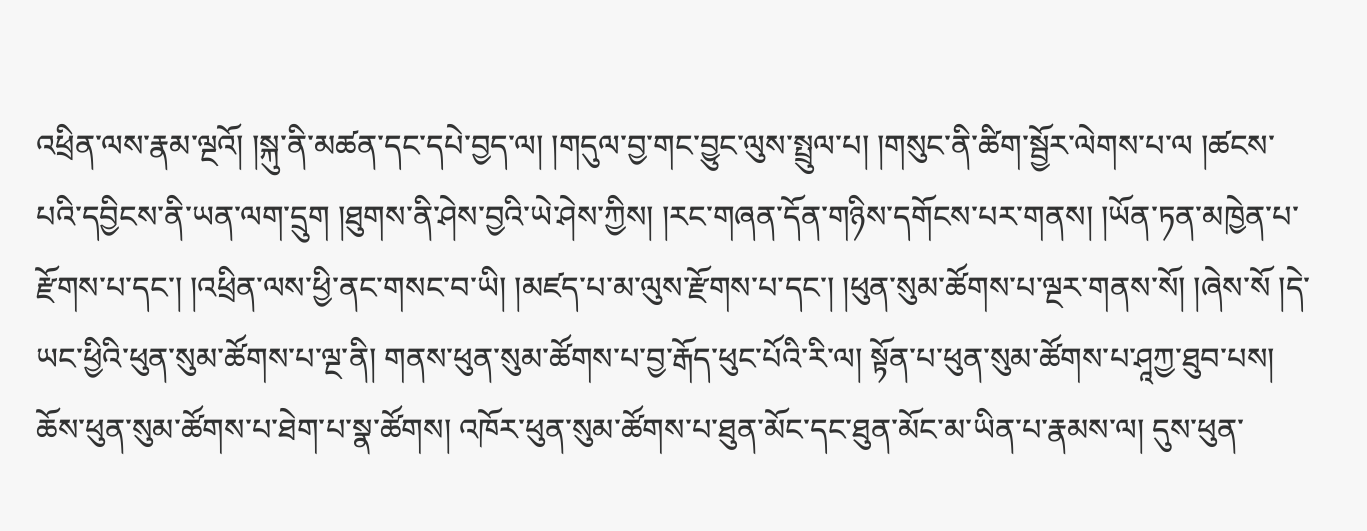འཕྲིན་ལས་རྣམ་ལྔའོ། །སྐུ་ནི་མཚན་དང་དཔེ་བྱད་ལ། །གདུལ་བྱ་གང་བྱུང་ལུས་སྤྲུལ་པ། །གསུང་ནི་ཚིག་སྦྱོར་ལེགས་པ་ལ །ཚངས་པའི་དབྱིངས་ནི་ཡན་ལག་དྲུག །ཐུགས་ནི་ཤེས་བྱའི་ཡེ་ཤེས་ཀྱིས། །རང་གཞན་དོན་གཉིས་དགོངས་པར་གནས། །ཡོན་ཏན་མཁྱེན་པ་རྫོགས་པ་དང་། །འཕྲིན་ལས་ཕྱི་ནང་གསང་བ་ཡི། །མཛད་པ་མ་ལུས་རྫོགས་པ་དང་། །ཕུན་སུམ་ཚོགས་པ་ལྔར་གནས་སོ། །ཞེས་སོ །དེ་ཡང་ཕྱིའི་ཕུན་སུམ་ཚོགས་པ་ལྔ་ནི། གནས་ཕུན་སུམ་ཚོགས་པ་བྱ་རྒོད་ཕུང་པོའི་རི་ལ། སྟོན་པ་ཕུན་སུམ་ཚོགས་པ་ཤཱཀྱ་ཐུབ་པས། ཆོས་ཕུན་སུམ་ཚོགས་པ་ཐེག་པ་སྣ་ཚོགས། འཁོར་ཕུན་སུམ་ཚོགས་པ་ཐུན་མོང་དང་ཐུན་མོང་མ་ཡིན་པ་རྣམས་ལ། དུས་ཕུན་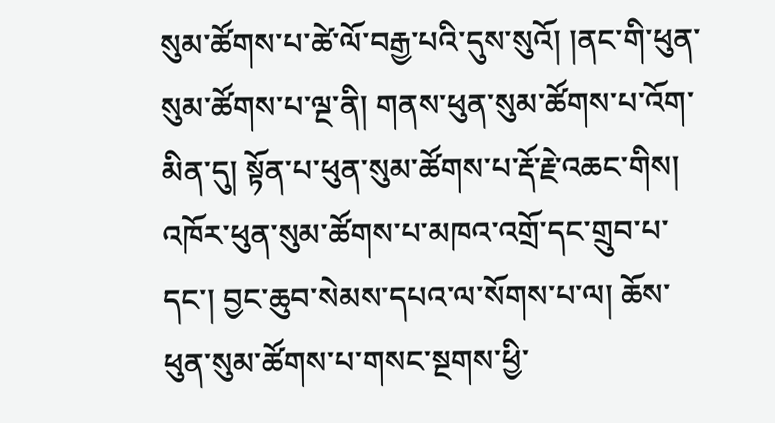སུམ་ཚོགས་པ་ཚེ་ལོ་བརྒྱ་པའི་དུས་སུའོ། །ནང་གི་ཕུན་སུམ་ཚོགས་པ་ལྔ་ནི། གནས་ཕུན་སུམ་ཚོགས་པ་འོག་མིན་དུ། སྟོན་པ་ཕུན་སུམ་ཚོགས་པ་རྡོ་རྗེ་འཆང་གིས། འཁོར་ཕུན་སུམ་ཚོགས་པ་མཁའ་འགྲོ་དང་གྲུབ་པ་དང་། བྱང་ཆུབ་སེམས་དཔའ་ལ་སོགས་པ་ལ། ཆོས་ཕུན་སུམ་ཚོགས་པ་གསང་སྔགས་ཕྱི་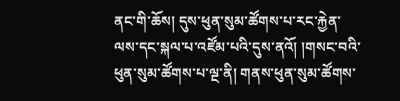ནང་གི་ཆོས། དུས་ཕུན་སུམ་ཚོགས་པ་རང་རྐྱེན་ལས་དང་སྐལ་པ་འཛོམ་པའི་དུས་ནའོ། །གསང་བའི་ཕུན་སུམ་ཚོགས་པ་ལྔ་ནི། གནས་ཕུན་སུམ་ཚོགས་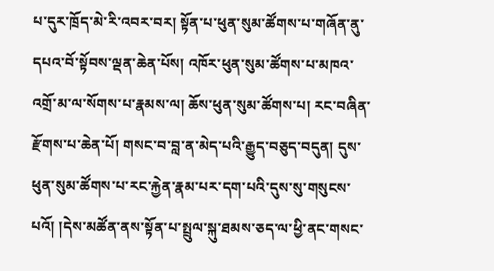པ་དུར་ཁྲོད་མེ་རི་འབར་བར། སྟོན་པ་ཕུན་སུམ་ཚོགས་པ་གཞོན་ནུ་དཔའ་བོ་སྟོབས་ལྡན་ཆེན་པོས། འཁོར་ཕུན་སུམ་ཚོགས་པ་མཁའ་འགྲོ་མ་ལ་སོགས་པ་རྣམས་ལ། ཆོས་ཕུན་སུམ་ཚོགས་པ། རང་བཞིན་རྫོགས་པ་ཆེན་པོ། གསང་བ་བླ་ན་མེད་པའི་རྒྱུད་བཅུད་བདུན། དུས་ཕུན་སུམ་ཚོགས་པ་རང་རྐྱེན་རྣམ་པར་དག་པའི་དུས་སུ་གསུངས་པའོ། །དེས་མཚོན་ནས་སྟོན་པ་སྤྲུལ་སྐུ་ཐམས་ཅད་ལ་ཕྱི་ནང་གསང་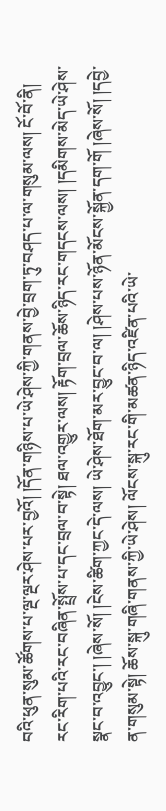བའི་ཕུན་སུམ་ཚོགས་པ་ལྔ་ལྔར་ཤེས་པར་བྱའོ། །དོན་གཉིས་པ་ཡེ་ཤེས་ཀྱི་གནས་བྱེ་བྲག་ཏུ་བཤད་པ་ལ་གསུམ་ལས། ངོ་བོ་ནི། རང་རིག་པའི་རང་བཞིན་སྤྲོས་པ་དང་བྲལ་བ་སྟེ། ཐལ་འགྱུར་ལས། རྟོག་བྲལ་ཆོས་ཉིད་རང་གདངས་ལས། །དམིགས་མེད་ཡེ་ཤེས་སྣང་བ་འབྱུང་། །ཞེས་སོ། །ངེས་ཚིག་ཀྱང་དེ་ལས། ཡེ་ཤེས་ཐོག་མར་བྱུང་བ་ལ། །ཤེས་པས་ཉོན་མོངས་སྐྱོན་དག་གོ །ཞེས་སོ། །དབྱེ་ན་གསུམ་སྟེ། ཆོས་སྐུ་གཞི་གནས་ཀྱི་ཡེ་ཤེས། ལོངས་སྐུ་རང་གི་མཚན་ཉིད་འཛིན་པའི་ཡེ་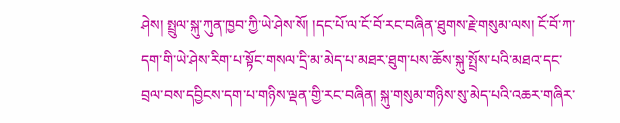ཤེས། སྤྲུལ་སྐུ་ཀུན་ཁྱབ་ཀྱི་ཡེ་ཤེས་སོ། །དང་པོ་ལ་ངོ་བོ་རང་བཞིན་ཐུགས་རྗེ་གསུམ་ལས། ངོ་བོ་ཀ་དག་གི་ཡེ་ཤེས་རིག་པ་སྟོང་གསལ་དྲི་མ་མེད་པ་མཐར་ཐུག་པས་ཆོས་སྐུ་སྤྲོས་པའི་མཐའ་དང་བྲལ་བས་དབྱིངས་དག་པ་གཉིས་ལྡན་གྱི་རང་བཞིན། སྐུ་གསུམ་གཉིས་སུ་མེད་པའི་འཆར་གཞིར་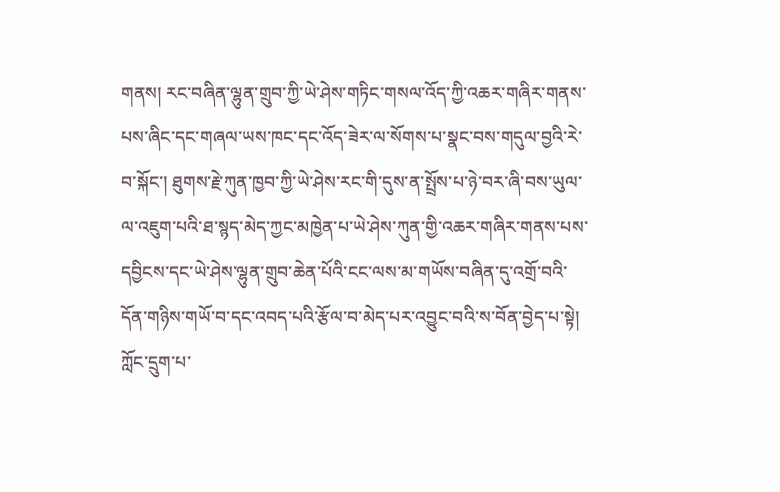གནས། རང་བཞིན་ལྷུན་གྲུབ་ཀྱི་ཡེ་ཤེས་གཏིང་གསལ་འོད་ཀྱི་འཆར་གཞིར་གནས་པས་ཞིང་དང་གཞལ་ཡས་ཁང་དང་འོད་ཟེར་ལ་སོགས་པ་སྣང་བས་གདུལ་བྱའི་རེ་བ་སྐོང་། ཐུགས་རྗེ་ཀུན་ཁྱབ་ཀྱི་ཡེ་ཤེས་རང་གི་དུས་ན་སྤྲོས་པ་ཉེ་བར་ཞི་བས་ཡུལ་ལ་འཇུག་པའི་ཐ་སྙད་མེད་ཀྱང་མཁྱེན་པ་ཡེ་ཤེས་ཀུན་གྱི་འཆར་གཞིར་གནས་པས་དབྱིངས་དང་ཡེ་ཤེས་ལྷུན་གྲུབ་ཆེན་པོའི་ངང་ལས་མ་གཡོས་བཞིན་དུ་འགྲོ་བའི་དོན་གཉིས་གཡོ་བ་དང་འབད་པའི་རྩོལ་བ་མེད་པར་འབྱུང་བའི་ས་བོན་བྱེད་པ་སྟེ། ཀློང་དྲུག་པ་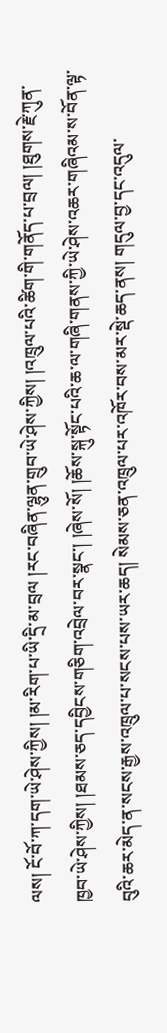ལས། ངོ་བོ་ཀ་དག་ཡེ་ཤེས་ཀྱིས། །མ་རིག་པ་ཡི་དྲི་མ་བྲལ །རང་བཞིན་ལྷུན་གྲུབ་ཡེ་ཤེས་ཀྱིས། །འཁྲུལ་པའི་ཚིག་གི་གནོད་པ་བྲལ། །ཐུགས་རྗེ་ཀུན་ཁྱབ་ཡེ་ཤེས་ཀྱིས། །ཐམས་ཅད་དབྱིངས་གཅིག་འབྲེལ་བར་སྣང་། །ཞེས་སོ། །ཆོས་སྐུ་སྟོང་པའི་ཆ་ལ་གཞི་གནས་ཀྱི་ཡེ་ཤེས་འཆར་གཞིའམ་ས་བོན་ལྟ་བུའི་ཆར་མེད་ན་སངས་རྒྱས་འཁྲུལ་པ་སངས་པས་ཡར་ཆད། སེམས་ཅན་འཁྲུལ་པར་འཁོར་བས་མར་སྡེ་ཆད་ནས། གདུལ་བྱ་དང་འདུལ་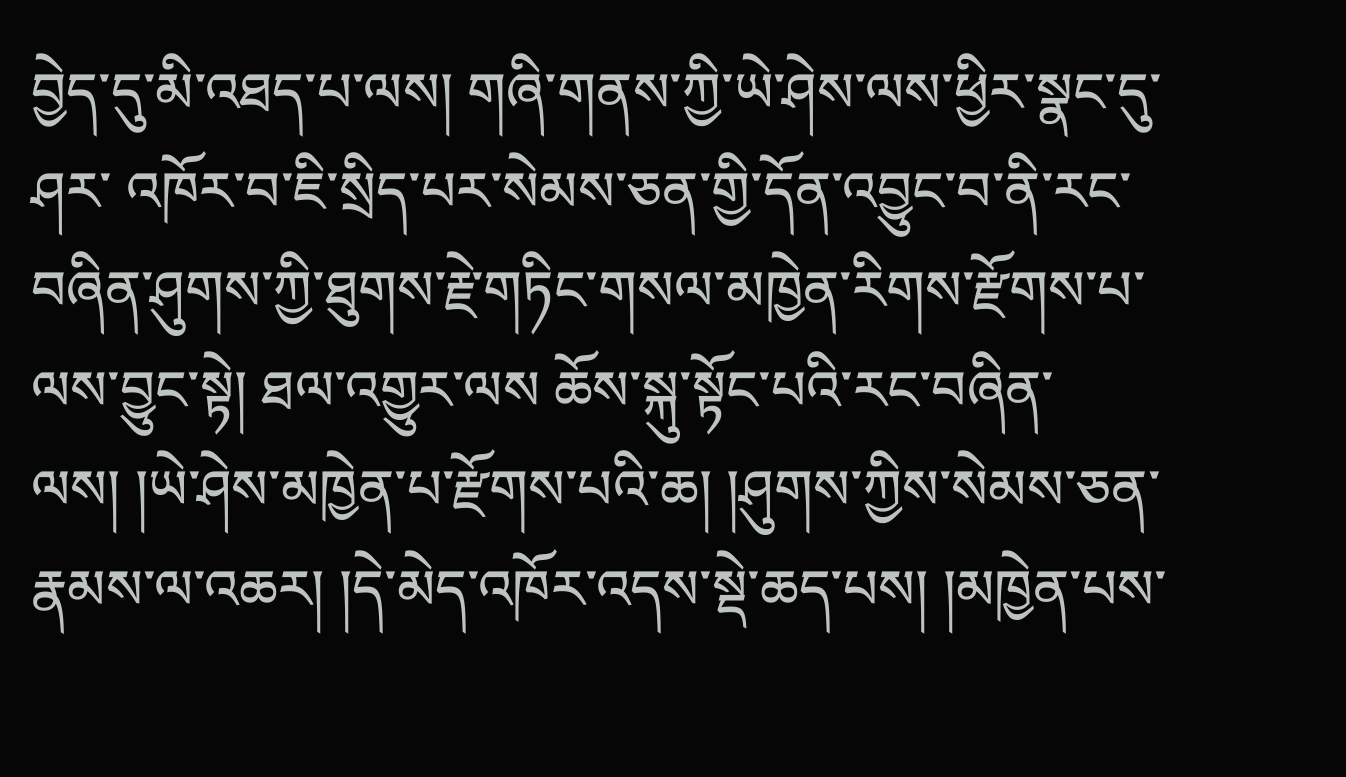བྱེད་དུ་མི་འཐད་པ་ལས། གཞི་གནས་ཀྱི་ཡེ་ཤེས་ལས་ཕྱིར་སྣང་དུ་ཤར་ འཁོར་བ་ཇི་སྲིད་པར་སེམས་ཅན་གྱི་དོན་འབྱུང་བ་ནི་རང་བཞིན་ཤུགས་ཀྱི་ཐུགས་རྗེ་གཏིང་གསལ་མཁྱེན་རིགས་རྫོགས་པ་ལས་བྱུང་སྟེ། ཐལ་འགྱུར་ལས ཆོས་སྐུ་སྟོང་པའི་རང་བཞིན་ལས། །ཡེ་ཤེས་མཁྱེན་པ་རྫོགས་པའི་ཆ། །ཤུགས་ཀྱིས་སེམས་ཅན་རྣམས་ལ་འཆར། །དེ་མེད་འཁོར་འདས་སྡེ་ཆད་པས། །མཁྱེན་པས་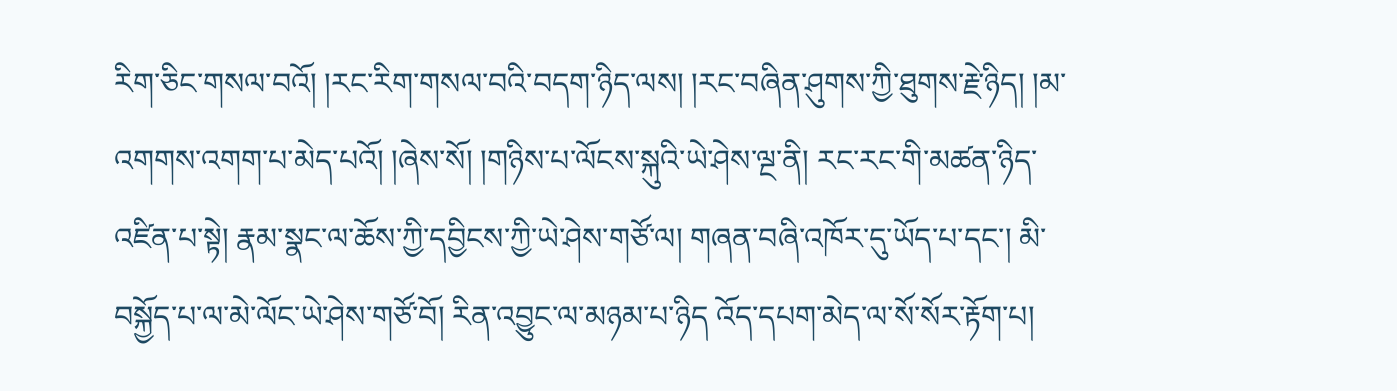རིག་ཅིང་གསལ་བའོ། །རང་རིག་གསལ་བའི་བདག་ཉིད་ལས། །རང་བཞིན་ཤུགས་ཀྱི་ཐུགས་རྗེ་ཉིད། །མ་འགགས་འགག་པ་མེད་པའོ། །ཞེས་སོ། །གཉིས་པ་ལོངས་སྐུའི་ཡེ་ཤེས་ལྔ་ནི། རང་རང་གི་མཚན་ཉིད་འཛིན་པ་སྟེ། རྣམ་སྣང་ལ་ཆོས་ཀྱི་དབྱིངས་ཀྱི་ཡེ་ཤེས་གཙོ་ལ། གཞན་བཞི་འཁོར་དུ་ཡོད་པ་དང་། མི་བསྐྱོད་པ་ལ་མེ་ལོང་ཡེ་ཤེས་གཙོ་བོ། རིན་འབྱུང་ལ་མཉམ་པ་ཉིད འོད་དཔག་མེད་ལ་སོ་སོར་རྟོག་པ།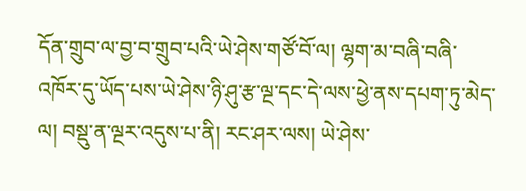དོན་གྲུབ་ལ་བྱ་བ་གྲུབ་པའི་ཡེ་ཤེས་གཙོ་བོ་ལ། ལྷག་མ་བཞི་བཞི་འཁོར་དུ་ཡོད་པས་ཡེ་ཤེས་ཉི་ཤུ་རྩ་ལྔ་དང་དེ་ལས་ཕྱེ་ནས་དཔག་ཏུ་མེད་ལ། བསྡུ་ན་ལྔར་འདུས་པ་ནི། རང་ཤར་ལས། ཡེ་ཤེས་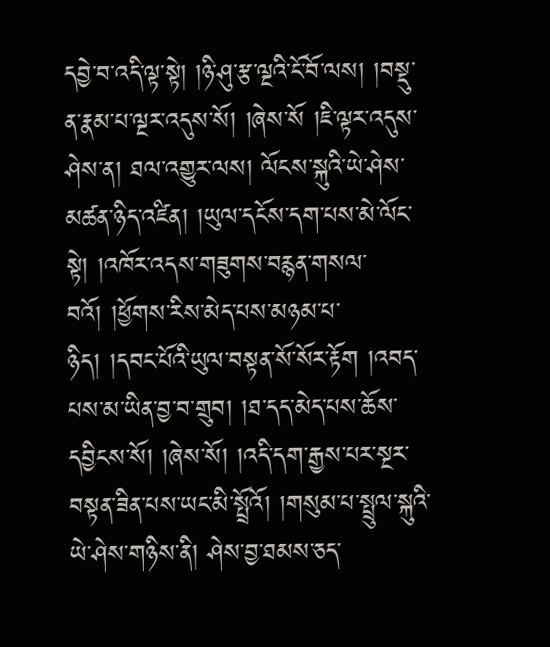དབྱེ་བ་འདི་ལྟ་སྟེ། །ཉི་ཤུ་རྩ་ལྔའི་ངོ་བོ་ལས། །བསྡུ་ན་རྣམ་པ་ལྔར་འདུས་སོ། །ཞེས་སོ །ཇི་ལྟར་འདུས་ཤེས་ན། ཐལ་འགྱུར་ལས། ལོངས་སྐུའི་ཡེ་ཤེས་མཚན་ཉིད་འཛིན། །ཡུལ་དངོས་དག་པས་མེ་ལོང་སྟེ། །འཁོར་འདས་གཟུགས་བརྙན་གསལ་བའོ། །ཕྱོགས་རིས་མེད་པས་མཉམ་པ་ཉིད། །དབང་པོའི་ཡུལ་བསྟན་སོ་སོར་རྟོག །འབད་པས་མ་ཡིན་བྱ་བ་གྲུབ། །ཐ་དད་མེད་པས་ཆོས་དབྱིངས་སོ། །ཞེས་སོ། །འདི་དག་རྒྱས་པར་སྔར་བསྟན་ཟིན་པས་ཡང་མི་སྤྲོའོ། །གསུམ་པ་སྤྲུལ་སྐུའི་ཡེ་ཤེས་གཉིས་ནི། ཤེས་བྱ་ཐམས་ཅད་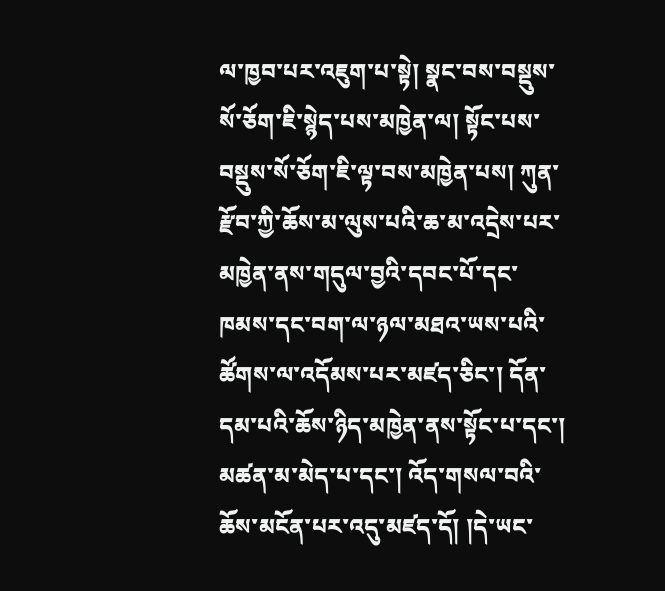ལ་ཁྱབ་པར་འཇུག་པ་སྟེ། སྣང་བས་བསྡུས་སོ་ཅོག་ཇི་སྙེད་པས་མཁྱེན་ལ། སྟོང་པས་བསྡུས་སོ་ཅོག་ཇི་ལྟ་བས་མཁྱེན་པས། ཀུན་རྫོབ་ཀྱི་ཆོས་མ་ལུས་པའི་ཆ་མ་འདྲེས་པར་མཁྱེན་ནས་གདུལ་བྱའི་དབང་པོ་དང་ཁམས་དང་བག་ལ་ཉལ་མཐའ་ཡས་པའི་ཚོགས་ལ་འདོམས་པར་མཛད་ཅིང་། དོན་དམ་པའི་ཆོས་ཉིད་མཁྱེན་ནས་སྟོང་པ་དང་། མཚན་མ་མེད་པ་དང་། འོད་གསལ་བའི་ཆོས་མངོན་པར་འདུ་མཛད་དོ། །དེ་ཡང་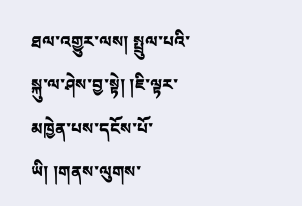ཐལ་འགྱུར་ལས། སྤྲུལ་པའི་སྐུ་ལ་ཤེས་བྱ་སྟེ། །ཇི་ལྟར་མཁྱེན་པས་དངོས་པོ་ཡི། །གནས་ལུགས་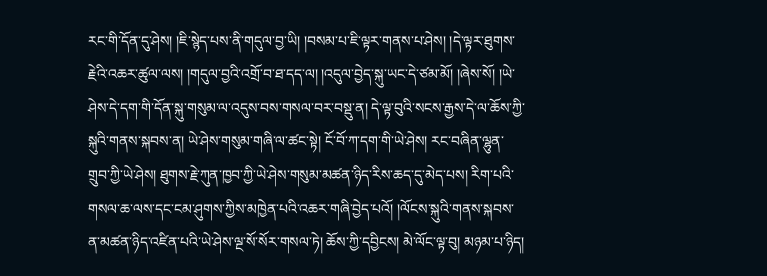རང་གི་དོན་དུ་ཤེས། །ཇི་སྙེད་པས་ནི་གདུལ་བྱ་ཡི། །བསམ་པ་ཇི་ལྟར་གནས་པ་ཤེས། །དེ་ལྟར་ཐུགས་རྗེའི་འཆར་ཚུལ་ལས། །གདུལ་བྱའི་འགྲོ་བ་ཐ་དད་ལ། །འདུལ་བྱེད་སྐུ་ཡང་དེ་ཙམ་མོ། །ཞེས་སོ། །ཡེ་ཤེས་དེ་དག་གི་དོན་སྐུ་གསུམ་ལ་འདུས་བས་གསལ་བར་བསྡུ་ན། དེ་ལྟ་བུའི་སངས་རྒྱས་དེ་ལ་ཆོས་ཀྱི་སྐུའི་གནས་སྐབས་ན། ཡེ་ཤེས་གསུམ་གཞི་ལ་ཚང་སྟེ། ངོ་བོ་ཀ་དག་གི་ཡེ་ཤེས། རང་བཞིན་ལྷུན་གྲུབ་ཀྱི་ཡེ་ཤེས། ཐུགས་རྗེ་ཀུན་ཁྱབ་ཀྱི་ཡེ་ཤེས་གསུམ་མཚན་ཉིད་རིས་ཆད་དུ་མེད་པས། རིག་པའི་གསལ་ཆ་ལས་དང་ངམ་ཤུགས་ཀྱིས་མཁྱེན་པའི་འཆར་གཞི་བྱེད་པའོ། །ལོངས་སྐུའི་གནས་སྐབས་ན་མཚན་ཉིད་འཛིན་པའི་ཡེ་ཤེས་ལྔ་སོ་སོར་གསལ་ཏེ། ཆོས་ཀྱི་དབྱིངས། མེ་ལོང་ལྟ་བུ། མཉམ་པ་ཉིད།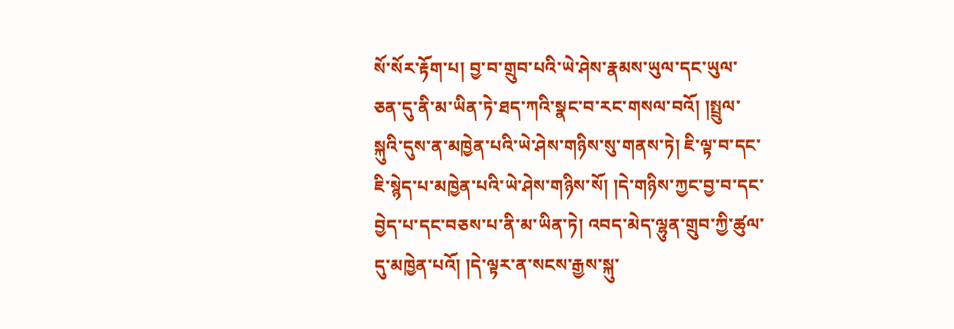སོ་སོར་རྟོག་པ། བྱ་བ་གྲུབ་པའི་ཡེ་ཤེས་རྣམས་ཡུལ་དང་ཡུལ་ཅན་དུ་ནི་མ་ཡིན་ཏེ་ཐད་ཀའི་སྣང་བ་རང་གསལ་བའོ། །སྤྲུལ་སྐུའི་དུས་ན་མཁྱེན་པའི་ཡེ་ཤེས་གཉིས་སུ་གནས་ཏེ། ཇི་ལྟ་བ་དང་ཇི་སྙེད་པ་མཁྱེན་པའི་ཡེ་ཤེས་གཉིས་སོ། །དེ་གཉིས་ཀྱང་བྱ་བ་དང་བྱེད་པ་དང་བཅས་པ་ནི་མ་ཡིན་ཏེ། འབད་མེད་ལྷུན་གྲུབ་ཀྱི་ཚུལ་དུ་མཁྱེན་པའོ། །དེ་ལྟར་ན་སངས་རྒྱས་སྐུ་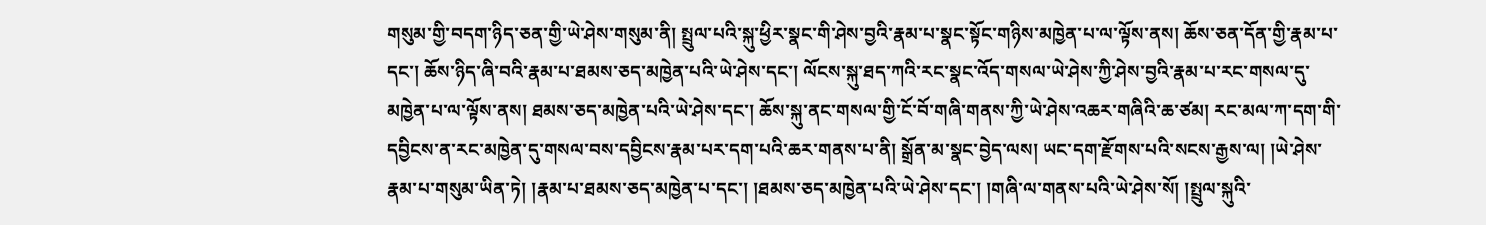གསུམ་གྱི་བདག་ཉིད་ཅན་གྱི་ཡེ་ཤེས་གསུམ་ནི། སྤྲུལ་པའི་སྐུ་ཕྱིར་སྣང་གི་ཤེས་བྱའི་རྣམ་པ་སྣང་སྟོང་གཉིས་མཁྱེན་པ་ལ་ལྟོས་ནས། ཆོས་ཅན་དོན་གྱི་རྣམ་པ་དང་། ཆོས་ཉིད་ཞི་བའི་རྣམ་པ་ཐམས་ཅད་མཁྱེན་པའི་ཡེ་ཤེས་དང་། ལོངས་སྐུ་ཐད་ཀའི་རང་སྣང་འོད་གསལ་ཡེ་ཤེས་ཀྱི་ཤེས་བྱའི་རྣམ་པ་རང་གསལ་དུ་མཁྱེན་པ་ལ་ལྟོས་ནས། ཐམས་ཅད་མཁྱེན་པའི་ཡེ་ཤེས་དང་། ཆོས་སྐུ་ནང་གསལ་གྱི་ངོ་བོ་གཞི་གནས་ཀྱི་ཡེ་ཤེས་འཆར་གཞིའི་ཆ་ཙམ། རང་མལ་ཀ་དག་གི་དབྱིངས་ན་རང་མཁྱེན་དུ་གསལ་བས་དབྱིངས་རྣམ་པར་དག་པའི་ཆར་གནས་པ་ནི། སྒྲོན་མ་སྣང་བྱེད་ལས། ཡང་དག་རྫོགས་པའི་སངས་རྒྱས་ལ། །ཡེ་ཤེས་རྣམ་པ་གསུམ་ཡིན་ཏེ། །རྣམ་པ་ཐམས་ཅད་མཁྱེན་པ་དང་། །ཐམས་ཅད་མཁྱེན་པའི་ཡེ་ཤེས་དང་། །གཞི་ལ་གནས་པའི་ཡེ་ཤེས་སོ། །སྤྲུལ་སྐུའི་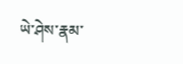ཡེ་ཤེས་རྣམ་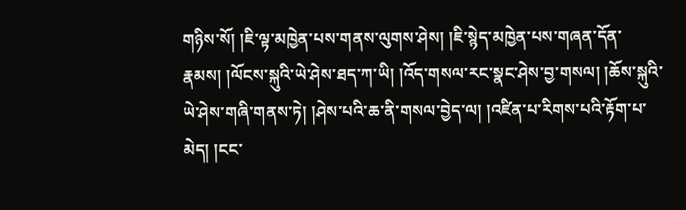གཉིས་སོ། །ཇི་ལྟ་མཁྱེན་པས་གནས་ལུགས་ཤེས། །ཇི་སྙེད་མཁྱེན་པས་གཞན་དོན་རྣམས། །ལོངས་སྐུའི་ཡེ་ཤེས་ཐད་ཀ་ཡི། །འོད་གསལ་རང་སྣང་ཤེས་བྱ་གསལ། །ཆོས་སྐུའི་ཡེ་ཤེས་གཞི་གནས་ཏེ། །ཤེས་པའི་ཆ་ནི་གསལ་བྱེད་ལ། །འཛིན་པ་རིགས་པའི་རྟོག་པ་མེད། །ངང་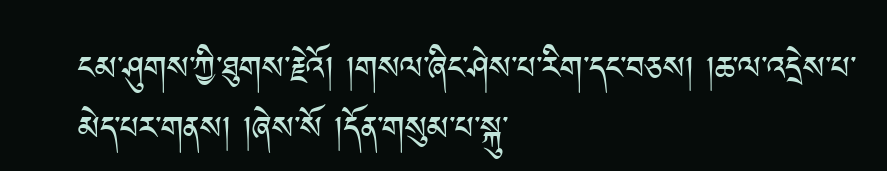ངམ་ཤུགས་ཀྱི་ཐུགས་རྗེའོ། །གསལ་ཞིང་ཤེས་པ་རིག་དང་བཅས། །ཆ་ལ་འདྲེས་པ་མེད་པར་གནས། །ཞེས་སོ །དོན་གསུམ་པ་སྐུ་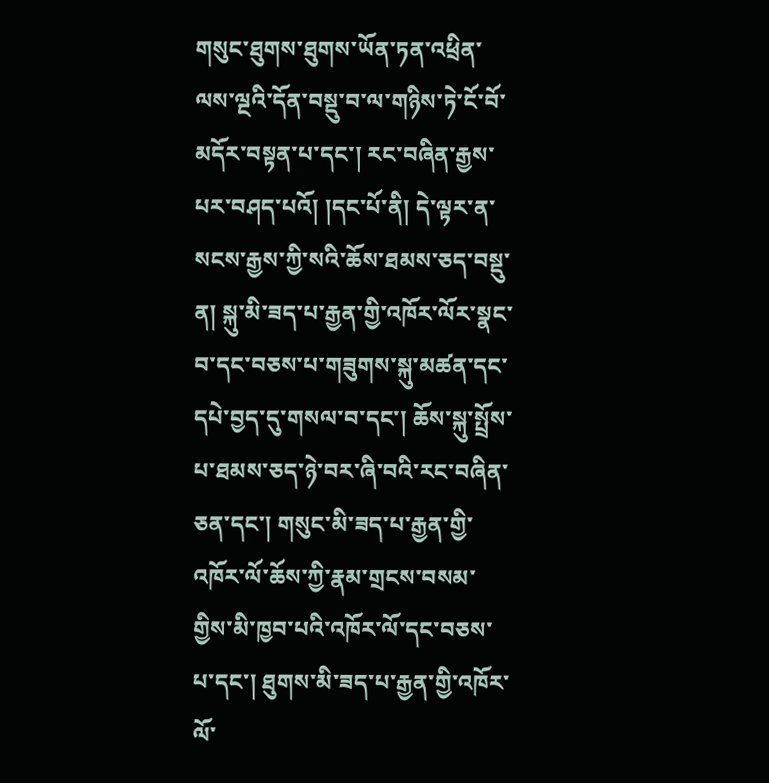གསུང་ཐུགས་ཐུགས་ཡོན་ཏན་འཕྲིན་ལས་ལྔའི་དོན་བསྡུ་བ་ལ་གཉིས་ཏེ་ངོ་བོ་མདོར་བསྟན་པ་དང་། རང་བཞིན་རྒྱས་པར་བཤད་པའོ། །དང་པོ་ནི། དེ་ལྟར་ན་སངས་རྒྱས་ཀྱི་སའི་ཆོས་ཐམས་ཅད་བསྡུ་ན། སྐུ་མི་ཟད་པ་རྒྱན་གྱི་འཁོར་ལོར་སྣང་བ་དང་བཅས་པ་གཟུགས་སྐུ་མཚན་དང་དཔེ་བྱད་དུ་གསལ་བ་དང་། ཆོས་སྐུ་སྤྲོས་པ་ཐམས་ཅད་ཉེ་བར་ཞི་བའི་རང་བཞིན་ཅན་དང་། གསུང་མི་ཟད་པ་རྒྱན་གྱི་འཁོར་ལོ་ཆོས་ཀྱི་རྣམ་གྲངས་བསམ་གྱིས་མི་ཁྱབ་པའི་འཁོར་ལོ་དང་བཅས་པ་དང་། ཐུགས་མི་ཟད་པ་རྒྱན་གྱི་འཁོར་ལོ་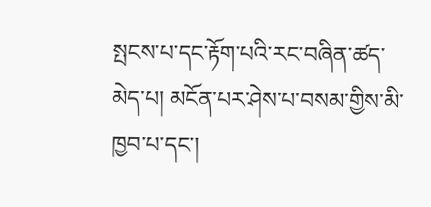སྤངས་པ་དང་རྟོག་པའི་རང་བཞིན་ཚད་མེད་པ། མངོན་པར་ཤེས་པ་བསམ་གྱིས་མི་ཁྱབ་པ་དང་།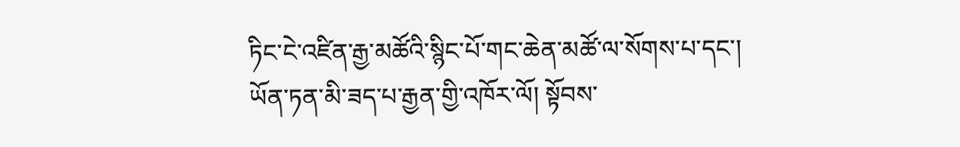ཏིང་ངེ་འཛིན་རྒྱ་མཚོའི་སྙིང་པོ་གང་ཆེན་མཚོ་ལ་སོགས་པ་དང་། ཡོན་ཏན་མི་ཟད་པ་རྒྱན་གྱི་འཁོར་ལོ། སྟོབས་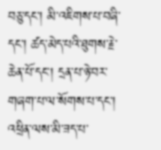བཅུ་དང་། མི་འཇིགས་པ་བཞི་དང་། ཚད་མེད་པའི་ཐུགས་རྗེ་ཆེན་པོ་དང་། དྲན་པ་ཉེ་བར་གཞག་པ་ལ་སོགས་པ་དང་། འཕྲིན་ལས་མི་ཟད་པ་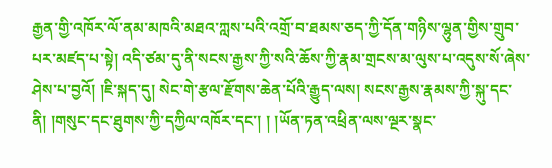རྒྱན་གྱི་འཁོར་ལོ་ནམ་མཁའི་མཐའ་ཀླས་པའི་འགྲོ་བ་ཐམས་ཅད་ཀྱི་དོན་གཉིས་ལྷུན་གྱིས་གྲུབ་པར་མཛད་པ་སྟེ། འདི་ཙམ་དུ་ནི་སངས་རྒྱས་ཀྱི་སའི་ཆོས་ཀྱི་རྣམ་གྲངས་མ་ལུས་པ་འདུས་སོ་ཞེས་ཤེས་པ་བྱའོ། །ཇི་སྐད་དུ། སེང་གེ་རྩལ་རྫོགས་ཆེན་པོའི་རྒྱུད་ལས། སངས་རྒྱས་རྣམས་ཀྱི་སྐུ་དང་ནི། །གསུང་དང་ཐུགས་ཀྱི་དཀྱིལ་འཁོར་དང་། ། །ཡོན་ཏན་འཕྲིན་ལས་ལྔར་སྣང་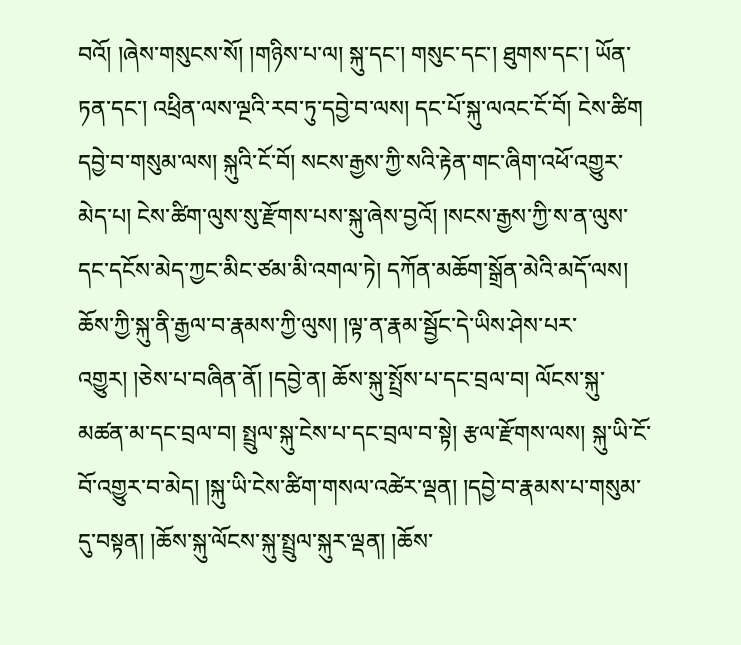བའོ། །ཞེས་གསུངས་སོ། །གཉིས་པ་ལ། སྐུ་དང་། གསུང་དང་། ཐུགས་དང་། ཡོན་ཏན་དང་། འཕྲིན་ལས་ལྔའི་རབ་ཏུ་དབྱེ་བ་ལས། དང་པོ་སྐུ་ལའང་ངོ་བོ། ངེས་ཚིག དབྱེ་བ་གསུམ་ལས། སྐུའི་ངོ་བོ། སངས་རྒྱས་ཀྱི་སའི་རྟེན་གང་ཞིག་འཕོ་འགྱུར་མེད་པ། ངེས་ཚིག་ལུས་སུ་རྫོགས་པས་སྐུ་ཞེས་བྱའོ། །སངས་རྒྱས་ཀྱི་ས་ན་ལུས་དང་དངོས་མེད་ཀྱང་མིང་ཙམ་མི་འགལ་ཏེ། དཀོན་མཆོག་སྒྲོན་མེའི་མདོ་ལས། ཆོས་ཀྱི་སྐུ་ནི་རྒྱལ་བ་རྣམས་ཀྱི་ལུས། །ལྟ་ན་རྣམ་སྦྱོང་དེ་ཡིས་ཤེས་པར་འགྱུར། །ཅེས་པ་བཞིན་ནོ། །དབྱེ་ན། ཆོས་སྐུ་སྤྲོས་པ་དང་བྲལ་བ། ལོངས་སྐུ་མཚན་མ་དང་བྲལ་བ། སྤྲུལ་སྐུ་ངེས་པ་དང་བྲལ་བ་སྟེ། རྩལ་རྫོགས་ལས། སྐུ་ཡི་ངོ་བོ་འགྱུར་བ་མེད། །སྐུ་ཡི་ངེས་ཚིག་གསལ་འཚེར་ལྡན། །དབྱེ་བ་རྣམས་པ་གསུམ་དུ་བསྟན། །ཆོས་སྐུ་ལོངས་སྐུ་སྤྲུལ་སྐུར་ལྡན། །ཆོས་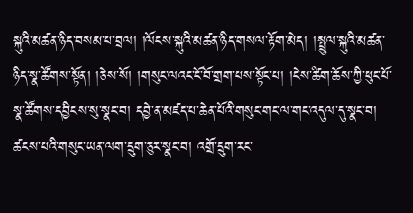སྐུའི་མཚན་ཉིད་བསམ་པ་བྲལ། །ལོངས་སྐུའི་མཚན་ཉིད་གསལ་རྟོག་མེད། །སྤྲུལ་སྐུའི་མཚན་ཉིད་སྣ་ཚོགས་སྟོན། །ཅེས་སོ། །གསུང་ལའང་ངོ་བོ་གྲག་པས་སྟོང་པ། །ངེས་ཚིག་ཆོས་ཀྱི་ཕུང་པོ་སྣ་ཚོགས་དབྱིངས་སུ་སྣང་བ། དབྱེ་ན་མཛད་པ་ཆེན་པོའི་གསུང་གང་ལ་གང་འདུལ་དུ་སྣང་བ། ཚངས་པའི་གསུང་ཡན་ལག་དྲུག་ཅུར་སྣང་བ། འགྲོ་དྲུག་རང་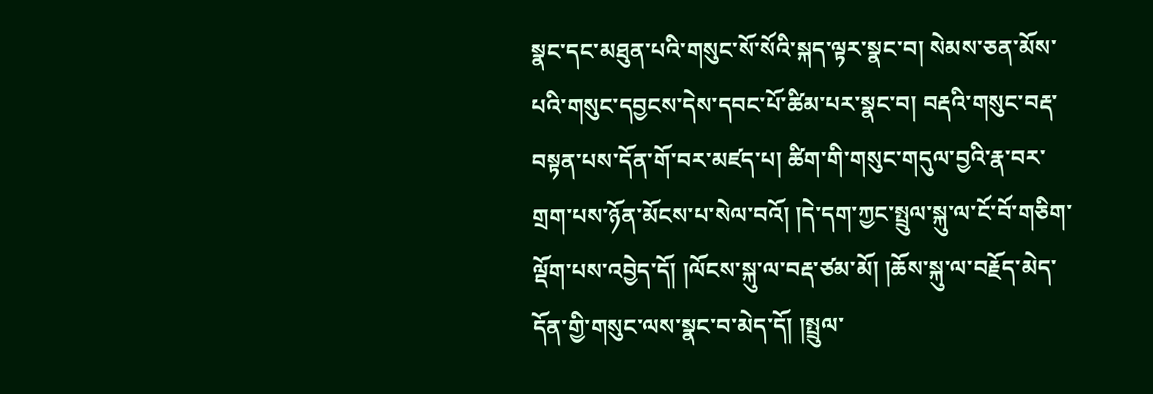སྣང་དང་མཐུན་པའི་གསུང་སོ་སོའི་སྐད་ལྟར་སྣང་བ། སེམས་ཅན་མོས་པའི་གསུང་དབྱངས་དེས་དབང་པོ་ཚིམ་པར་སྣང་བ། བརྡའི་གསུང་བརྡ་བསྟན་པས་དོན་གོ་བར་མཛད་པ། ཚིག་གི་གསུང་གདུལ་བྱའི་རྣ་བར་གྲག་པས་ཉོན་མོངས་པ་སེལ་བའོ། །དེ་དག་ཀྱང་སྤྲུལ་སྐུ་ལ་ངོ་བོ་གཅིག་ལྡོག་པས་འབྱེད་དོ། །ལོངས་སྐུ་ལ་བརྡ་ཙམ་མོ། །ཆོས་སྐུ་ལ་བརྗོད་མེད་དོན་གྱི་གསུང་ལས་སྣང་བ་མེད་དོ། །སྤྲུལ་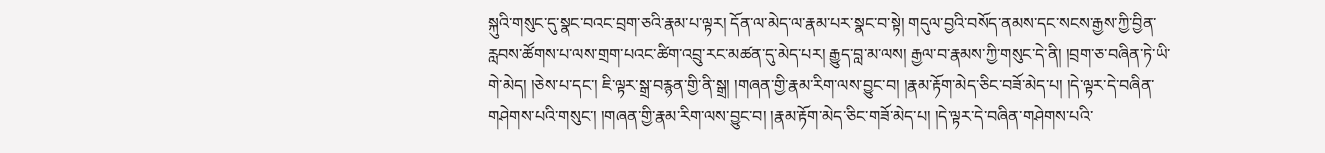སྐུའི་གསུང་དུ་སྣང་བའང་བྲག་ཅའི་རྣམ་པ་ལྟར། དོན་ལ་མེད་ལ་རྣམ་པར་སྣང་བ་སྟེ། གདུལ་བྱའི་བསོད་ནམས་དང་སངས་རྒྱས་ཀྱི་བྱིན་རླབས་ཚོགས་པ་ལས་གྲག་པའང་ཚིག་འབྲུ་རང་མཚན་དུ་མེད་པར། རྒྱུད་བླ་མ་ལས། རྒྱལ་བ་རྣམས་ཀྱི་གསུང་དེ་ནི། །བྲག་ཅ་བཞིན་ཏེ་ཡི་གེ་མེད། །ཅེས་པ་དང་། ཇི་ལྟར་སྒྲ་བརྙན་གྱི་ནི་སྒྲ། །གཞན་གྱི་རྣམ་རིག་ལས་བྱུང་བ། །རྣམ་རྟོག་མེད་ཅིང་བཟོ་མེད་པ། །དེ་ལྟར་དེ་བཞིན་གཤེགས་པའི་གསུང་། །གཞན་གྱི་རྣམ་རིག་ལས་བྱུང་བ། །རྣམ་རྟོག་མེད་ཅིང་གཟོ་མེད་པ། །དེ་ལྟར་དེ་བཞིན་གཤེགས་པའི་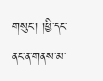གསུང་། །ཕྱི་དང་ནང་ན་གནས་མ་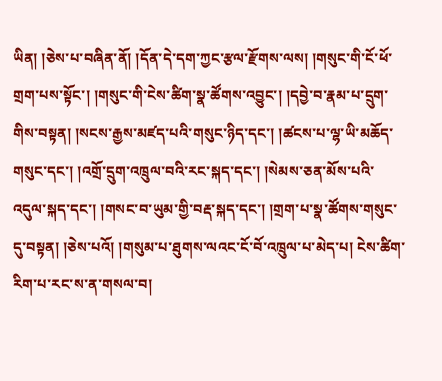ཡིན། །ཅེས་པ་བཞིན་ནོ། །དོན་དེ་དག་ཀྱང་རྩལ་རྫོགས་ལས། །གསུང་གི་ངོ་ཕོ་གྲག་པས་སྟོང་། །གསུང་གི་ངེས་ཚིག་སྣ་ཚོགས་འབྱུང་། །དབྱེ་བ་རྣམ་པ་དྲུག་གིས་བསྟན། །སངས་རྒྱས་མཛད་པའི་གསུང་ཉིད་དང་། །ཚངས་པ་ལྷ་ཡི་མཆོད་གསུང་དང་། །འགྲོ་དྲུག་འཁྲུལ་བའི་རང་སྐད་དང་། །སེམས་ཅན་མོས་པའི་འདུལ་སྐད་དང་། །གསང་བ་ཡུམ་གྱི་བརྡ་སྐད་དང་། །གྲག་པ་སྣ་ཚོགས་གསུང་དུ་བསྟན། །ཅེས་པའོ། །གསུམ་པ་ཐུགས་ལའང་ངོ་བོ་འཁྲུལ་པ་མེད་པ། ངེས་ཚིག་རིག་པ་རང་ས་ན་གསལ་བ།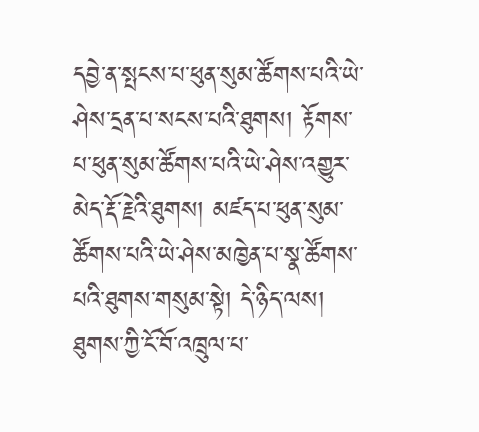དབྱེ་ན་སྤངས་པ་ཕུན་སུམ་ཚོགས་པའི་ཡེ་ཤེས་དྲན་པ་སངས་པའི་ཐུགས། རྟོགས་པ་ཕུན་སུམ་ཚོགས་པའི་ཡེ་ཤེས་འགྱུར་མེད་རྡོ་རྗེའི་ཐུགས། མཛད་པ་ཕུན་སུམ་ཚོགས་པའི་ཡེ་ཤེས་མཁྱེན་པ་སྣ་ཚོགས་པའི་ཐུགས་གསུམ་སྟེ། དེ་ཉིད་ལས། ཐུགས་ཀྱི་ངོ་བོ་འཁྲུལ་པ་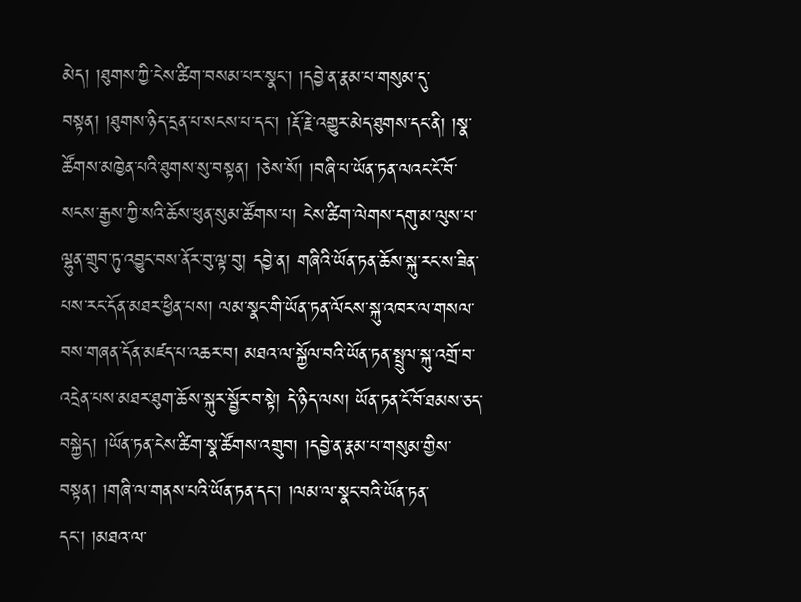མེད། །ཐུགས་ཀྱི་ངེས་ཚིག་བསམ་པར་སྣང་། །དབྱེ་ན་རྣམ་པ་གསུམ་དུ་བསྟན། །ཐུགས་ཉིད་དྲན་པ་སངས་པ་དང་། །རྡོ་རྗེ་འགྱུར་མེད་ཐུགས་དང་ནི། །སྣ་ཚོགས་མཁྱེན་པའི་ཐུགས་སུ་བསྟན། །ཅེས་སོ། །བཞི་པ་ཡོན་ཏན་ལའང་ངོ་བོ་སངས་རྒྱས་ཀྱི་སའི་ཆོས་ཕུན་སུམ་ཚོགས་པ། ངེས་ཚིག་ལེགས་དགུ་མ་ལུས་པ་ལྷུན་གྲུབ་ཏུ་འབྱུང་བས་ནོར་བུ་ལྟ་བུ། དབྱེ་ན། གཞིའི་ཡོན་ཏན་ཆོས་སྐུ་རང་ས་ཟིན་པས་རང་དོན་མཐར་ཕྱིན་པས། ལམ་སྣང་གི་ཡོན་ཏན་ལོངས་སྐུ་འཁར་ལ་གསལ་བས་གཞན་དོན་མཛད་པ་འཆར་བ། མཐའ་ལ་སྐྱོལ་བའི་ཡོན་ཏན་སྤྲུལ་སྐུ་འགྲོ་བ་འདྲེན་པས་མཐར་ཐུག་ཆོས་སྐུར་སྦྱོར་བ་སྟེ། དེ་ཉིད་ལས། ཡོན་ཏན་ངོ་བོ་ཐམས་ཅད་བསྐྱེད། །ཡོན་ཏན་ངེས་ཚིག་སྣ་ཚོགས་འགྲུབ། །དབྱེ་ན་རྣམ་པ་གསུམ་གྱིས་བསྟན། །གཞི་ལ་གནས་པའི་ཡོན་ཏན་དང་། །ལམ་ལ་སྣང་བའི་ཡོན་ཏན་དང་། །མཐའ་ལ་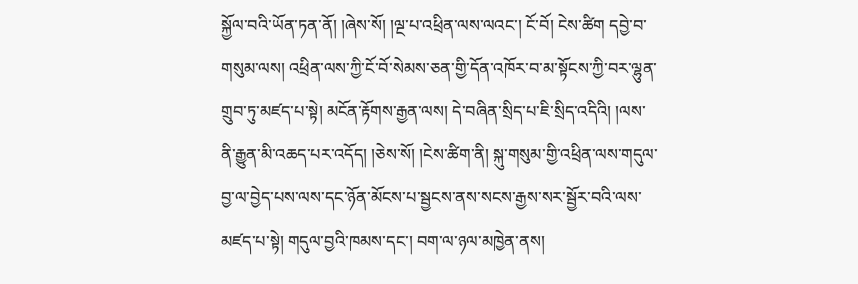སྐྱོལ་བའི་ཡོན་ཏན་ནོ། །ཞེས་སོ། །ལྔ་པ་འཕྲིན་ལས་ལའང་། ངོ་བོ། ངེས་ཚིག དབྱེ་བ་གསུམ་ལས། འཕྲིན་ལས་ཀྱི་ངོ་བོ་སེམས་ཅན་གྱི་དོན་འཁོར་བ་མ་སྟོངས་ཀྱི་བར་ལྷུན་གྲུབ་ཏུ་མཛད་པ་སྟེ། མངོན་རྟོགས་རྒྱན་ལས། དེ་བཞིན་སྲིད་པ་ཇི་སྲིད་འདིའི། །ལས་ནི་རྒྱུན་མི་འཆད་པར་འདོད། །ཅེས་སོ། །ངེས་ཚིག་ནི། སྐུ་གསུམ་གྱི་འཕྲིན་ལས་གདུལ་བྱ་ལ་བྱེད་པས་ལས་དང་ཉོན་མོངས་པ་སྦྱངས་ནས་སངས་རྒྱས་སར་སྦྱོར་བའི་ལས་མཛད་པ་སྟེ། གདུལ་བྱའི་ཁམས་དང་། བག་ལ་ཉལ་མཁྱེན་ནས།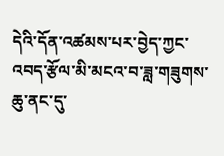དེའི་དོན་འཚམས་པར་བྱེད་ཀྱང་འབད་རྩོལ་མི་མངའ་བ་ཟླ་གཟུགས་ཆུ་ནང་དུ་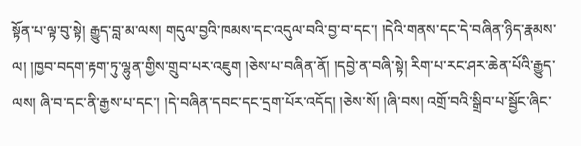སྟོན་པ་ལྟ་བུ་སྟེ། རྒྱུད་བླ་མ་ལས། གདུལ་བྱའི་ཁམས་དང་འདུལ་བའི་བྱ་བ་དང་། །དེའི་གནས་དང་དེ་བཞིན་ཉིད་རྣམས་ལ། །ཁྱབ་བདག་རྟག་ཏུ་ལྷུན་གྱིས་གྲུབ་པར་འཇུག །ཅེས་པ་བཞིན་ནོ། །དབྱེ་ན་བཞི་སྟེ། རིག་པ་རང་ཤར་ཆེན་པོའི་རྒྱུད་ལས། ཞི་བ་དང་ནི་རྒྱས་པ་དང་། །དེ་བཞིན་དབང་དང་དྲག་པོར་འདོད། །ཅེས་སོ། །ཞི་བས། འགྲོ་བའི་སྒྲིབ་པ་སྦྱོང་ཞིང་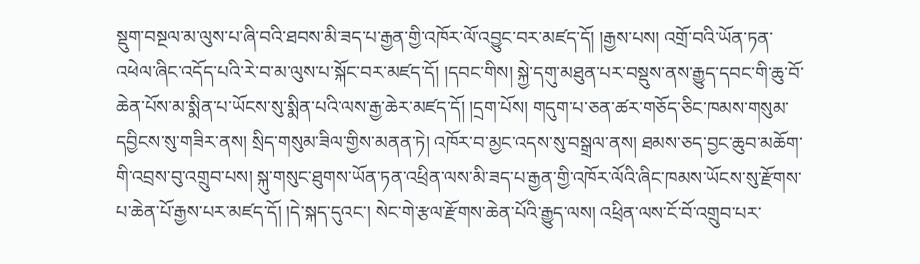སྡུག་བསྔལ་མ་ལུས་པ་ཞི་བའི་ཐབས་མི་ཟད་པ་རྒྱན་གྱི་འཁོར་ལོ་འབྱུང་བར་མཛད་དོ། །རྒྱས་པས། འགྲོ་བའི་ཡོན་ཏན་འཕེལ་ཞིང་འདོད་པའི་རེ་བ་མ་ལུས་པ་སྐོང་བར་མཛད་དོ། །དབང་གིས། སྐྱེ་དགུ་མཐུན་པར་བསྡུས་ནས་རྒྱུད་དབང་གི་ཆུ་བོ་ཆེན་པོས་མ་སྨིན་པ་ཡོངས་སུ་སྨིན་པའི་ལས་རྒྱ་ཆེར་མཛད་དོ། །དྲག་པོས། གདུག་པ་ཅན་ཚར་གཅོད་ཅིང་ཁམས་གསུམ་དབྱིངས་སུ་གཟིར་ནས། སྲིད་གསུམ་ཟིལ་གྱིས་མནན་ཏེ། འཁོར་བ་མྱང་འདས་སུ་བསྒྲལ་ནས། ཐམས་ཅད་བྱང་ཆུབ་མཆོག་གི་འབྲས་བུ་འགྲུབ་པས། སྐུ་གསུང་ཐུགས་ཡོན་ཏན་འཕྲིན་ལས་མི་ཟད་པ་རྒྱན་གྱི་འཁོར་ལོའི་ཞིང་ཁམས་ཡོངས་སུ་རྫོགས་པ་ཆེན་པོ་རྒྱས་པར་མཛད་དོ། །དེ་སྐད་དུའང་། སེང་གེ་རྩལ་རྫོགས་ཆེན་པོའི་རྒྱུད་ལས། འཕྲིན་ལས་ངོ་བོ་འགྲུབ་པར་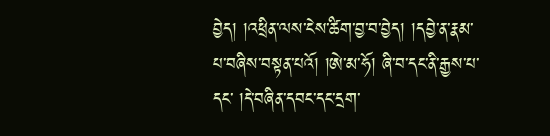བྱེད། །འཕྲིན་ལས་ངེས་ཚིག་བྱ་བ་བྱེད། །དབྱེ་ན་རྣམ་པ་བཞིས་བསྟན་པའོ། །ཨེ་མ་ཧོ། ཞི་བ་དང་ནི་རྒྱས་པ་དང་ །དེ་བཞིན་དབང་དང་དྲག་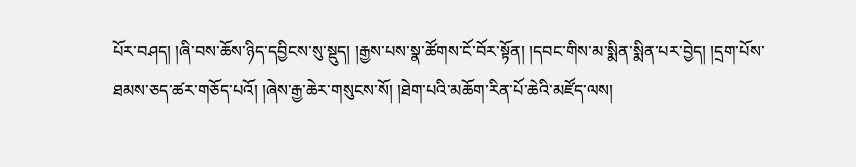པོར་བཤད། །ཞི་བས་ཆོས་ཉིད་དབྱིངས་སུ་སྡུད། །རྒྱས་པས་སྣ་ཚོགས་ངོ་བོར་སྟོན། །དབང་གིས་མ་སྨིན་སྨིན་པར་བྱེད། །དྲག་པོས་ཐམས་ཅད་ཚར་གཅོད་པའོ། །ཞེས་རྒྱ་ཆེར་གསུངས་སོ། །ཐེག་པའི་མཆོག་རིན་པོ་ཆེའི་མཛོད་ལས།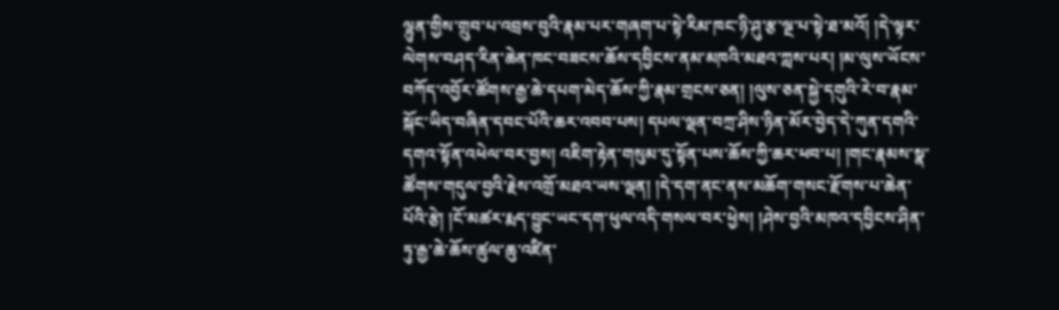ལྷུན་གྱིས་གྲུབ་པ་འབྲས་བུའི་རྣམ་པར་གཞག་པ་སྟེ་རིམ་ཁང་ཉི་ཤུ་རྩ་ལྔ་པ་སྟེ་ཐ་མའོ། །དེ་ལྟར་ལེགས་བཤད་རིན་ཆེན་ཁང་བཟངས་ཆོས་དབྱིངས་ནམ་མཁའི་མཐའ་ཀླས་པར། །མ་ལུས་ཡོངས་བཀོད་འབྱོར་ཚོགས་རྒྱ་ཆེ་དཔག་མེད་ཆོས་ཀྱི་རྣམ་གྲངས་ཅན། །ལུས་ཅན་སྐྱེ་དགུའི་རེ་བ་རྣམ་སྐོང་ཡིད་བཞིན་དབང་པོའི་ཆར་འབབ་པས། དཔལ་ལྡན་བཀྲ་ཤིས་ཉིན་མོར་བྱེད་དེ་ཀུན་དགའི་དགའ་སྟོན་འཕེལ་བར་བྱས། འཇིག་རྟེན་གསུམ་དུ་སྟོན་པས་ཆོས་ཀྱི་ཆར་ཕབ་པ། །གང་རྣམས་སྣ་ཚོགས་གདུལ་བྱའི་རྗེས་འགྲོ་མཐའ་ཡས་ལྡན། །དེ་དག་ནང་ནས་མཆོག་གསང་རྫོགས་པ་ཆེན་པོའི་རྩེ། །ངོ་མཚར་རྨད་བྱུང་ཡང་དག་ཕུལ་འདི་གསལ་བར་ཕྱེས། །ཤེས་བྱའི་མཁའ་དབྱིངས་ཤིན་ཏུ་རྒྱ་ཆེ་ཆོས་ཚུལ་ཆུ་འཛིན་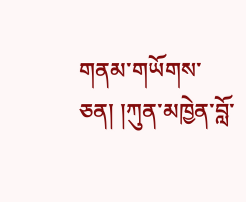གནམ་གཡོགས་ཅན། །ཀུན་མཁྱེན་བློ་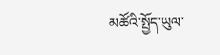མཚོའི་སྤྱོད་ཡུལ་